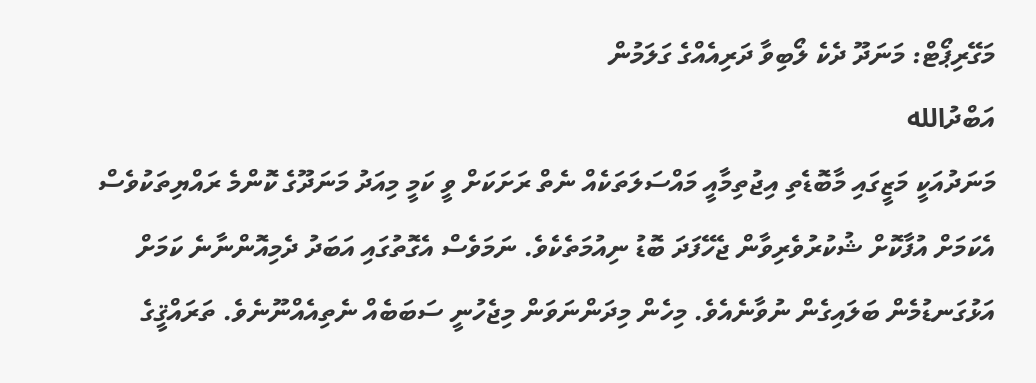މަގޭރިޕޯޓް: މަނަދޫ ދެކެ ލޯބިވާ ދަރިއެއްގެ ގަލަމުން
އަބްދުالله
މަނަދުއަކީ މަޒީގައި މާބޮޑެތި އިޖުތިމާއީ މައްސަލަތަކެއް ނެތް ރަށަކަށް ވީ ކަމީ މިއަދު މަނަދޫގެ ކޮންމެ ރައްޔިތަކުވެސް އެކަމަށް އުފާކޮށް ޝުކުރުވެރިވާން ޖެހޭފަދަ ބޮޑު ނިއުމަތެކެވެ. ނަމަވެސް އެގޮތުގައި އަބަދު ދެމިއޮންނާނެ ކަމަށް އަޅުގަނޑުމެން ބަލައިގެން ނުވާނެއެވެ. މިހެން މިދަންނަވަން މިޖެހުނީ ސަބަބެއް ނެތިއެއްނޫނެވެ. ތަރައްޤީގެ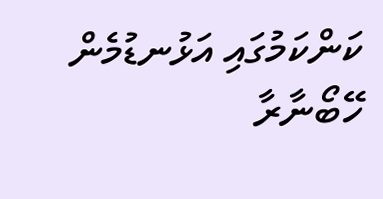ކަންކަމުގައި އަޅުނޑުމެން ހޭބޯނާރާ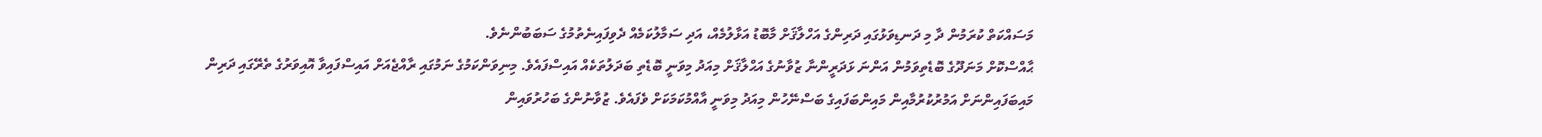މަސައްކަތް ކުރަމުން ދާ މި ދަނޑިވަޅުގައި ދަރިންގެ އަހްލާޤަށް މާބޮޑު އަޅާލުމެއް، އަދި ސަމާލުކަމެއް ދެވިފައިނެތުމުގެ ސަބަބުންނެވެ.
ޙާއްސްކޮށް މަނަދޫގެ ބޮޑެތިވަމުން އަންނަ ޅަދަރީންނާ ޒުވާނުގެ އަޙްލާޤަށް މިއަދު މިވަނީ ބޮޑެތި ބަދަލުތަކެއް އައިސްފައެވެ. މިނިވަންކަމުގެ ނަމުގައި ރާއްޖެއަށް އައިސްފައިވާ އޮއިވަރުގެ ތެރޭގައި ދަރިން މައިބަފައިންނަށް އަމުރުކުރުމާއިން މައިންބަފައިގެ ބަސްނޭހުން މިއަދު މިވަނީ އާއްމުކަމަކަށް ވެފައެވެ. ޒުވާނުންގެ ބަހުރުވައިން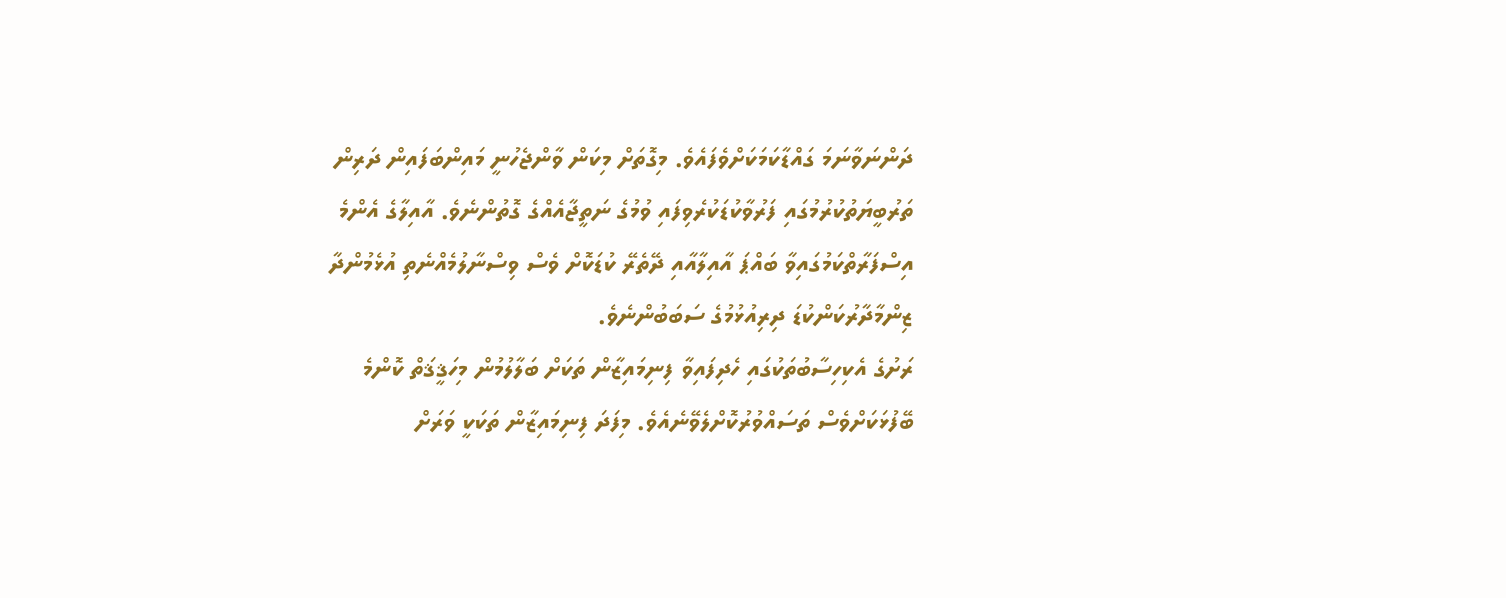ދަންނަވާނަމަ ގައްޑާކަމަކަށްވެފައެވެ. މިގޮތަށް މިކަން ވާންޖެހުނީ މައިންބަފައިން ދަރިން ތަރުބީޔަތުކުރުމުގައި ފަރުވާކުޑަކުރެވިފައި ވުމުގެ ނަތީޖާއެއްގެ ގޮތުންނެވެ. އާއިލާގެ އެންމެ އިސްފަރާތްކަމުގައިވާ ބައްޕަ އާއިލާއާއި ދޭތެރޭ ކުޑަކޮށް ވެސް ވިސްނާލުމެއްނެތި އުޅެމުންދާ ޒިންމާދާރުކަންކުޑަ ދިރިއުޅުމުގެ ސަބަބުންނެވެ.
ރަށުގެ އެކިހިސާބުތަކުގައި ހެދިފައިވާ ފިނިމައިޒާން ތަކަށް ބަލާލުމުން މިހަޤީޤަތް ކޮންމެ ބޭފުޅަކަށްވެސް ތަސައްވުރުކޮށްލެވޭނެއެވެ. މިފަދަ ފިނިމައިޒާން ތަކަކީ ވަރަށް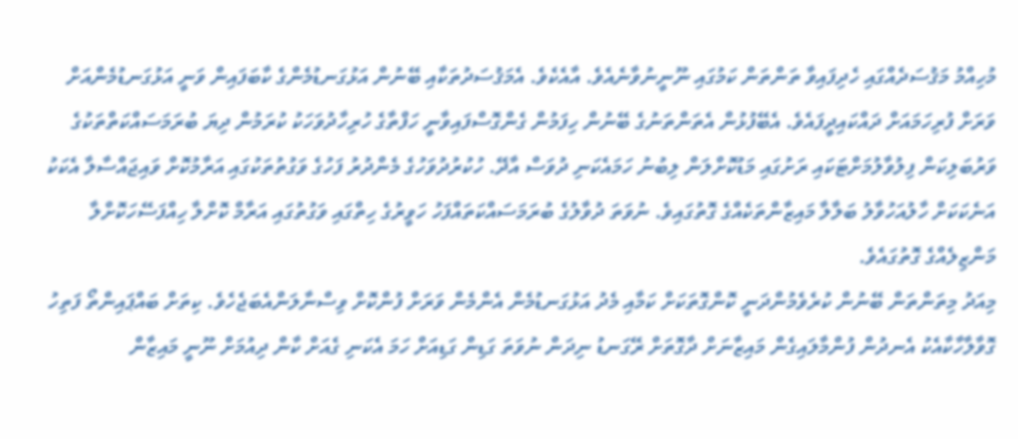މުހިއްމު މަޤުސަދެއްގައި ހެދިފައިވާ ތަންތަން ކަމުގައި ނޫނީނުވާނެއެވެ. އާއެކެވެ. އެމަޤުސަދުތަކާއި ބޭނުން އަޅުގަނޑުމެންގެ ކާބަފައިން ވަނީ އަޅުގަނޑުމެންއަށް ވަރަށް ފުރިހަމައަށް ދައްކައިދީފައެވެ. އެބޭފުޅުން އެތަންތަނުގެ ބޭނުން ހިފަމުން ގެންގޮސްފައިވާނީ ހަފްތާގެ ހުރިހާދުވަހަކު ކުރަމުން ދިޔަ ބުރަމަސައްކަތްތަކުގެ ވަރުބަލިކަން ފިލުވާލުމަށްޓަކައި ރަށުގައި މަޑުކޮށްލަން ލިބުނު ހަމައެކަނި ދުވަސް އާދޭ. ހުކުރުދުވަހުގެ މެންދުރު ފަހުގެ ވަގުތުތަކުގައި އަރާމުކޮށް ވައިޖައްސާލާ އެކަކު އަނެކަކަށް ހާލުއަހުވާލު ބަލާލާ މައިޒާންތަކެއްގެ ގޮތުގައިވެ. ނުވަތަ ދުވާލުގެ ބުރަމަސައްކަތައްފަހު ހަވީރުގެ ހިތްގައި ވަގުތުގައި އަރާމް ކޮށްލާ ހިއްފަސޭހަކޮށްލާ މަންޒިލެއްގެ ގޮތުގައެވެ.
މިއަދު މިތަންތަން ބޭނުން ކުރެވެމުންދަނީ ކޮންގޮތަކަށް ކަމާއި މެދު އަޅުގަނޑުމެން އެންމެން ވަރަށް ފުންކޮށް ވިސްނާލަންއެބަޖެހެވެ. ކިތަށް ބައްޕައިންތޯ ފަތިހު ގޮވާލާހާކާއެކު އެނދުން ފުންމާލައިގެން މައިޒާނަށް ދާގޮތަށް ރޭގަނޑު ނިދަން ނުވަތަ ގަޑިން ގަޑިއަށް ހަމަ އެކަނި ގެއަށް ކާން ދިއުމަށް ނޫނީ މައިޒާން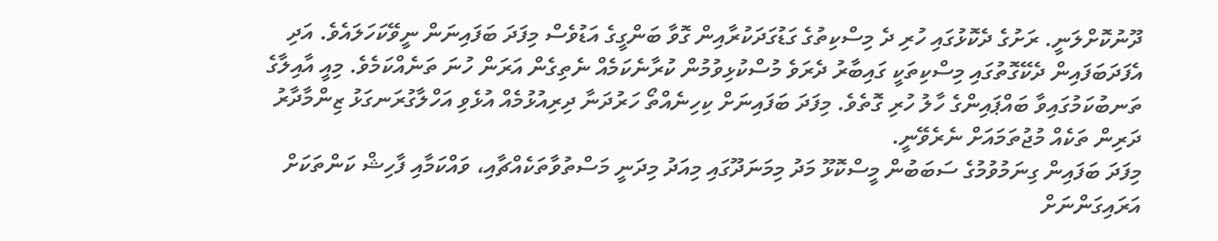ދޫނުކޮށްލަނީ. ރަށުގެ ދެކޮޅުގައި ހުރި ދެ މިސްކިތުގެ ގަޑުގަދަކުރާއިން ގޮވާ ބަންގީގެ އަޑުވެސް މިފަދަ ބަފައިނަން ނީވޭކަހަލައެވެ. އަދި އެފަދަބަފައިން ދެކޭގޮތުގައި މިސްކިތަކީ ގައިބާރު ދެރަވެ މުސްކުޅިވުމުން ކުރާނެކަމެއް ނެތިގެން އަރަން ހުނަ ތަނެއްކަމެވެ. މިއީ އާއިލާގެ ތަނބުކަމުގައިވާ ބައްޕައިންގެ ހާލު ހުރި ގޮތެވެ. މިފަދަ ބަފައިނަށް ކިހިނެއްތޯ ހަރުދަނާ ދިރިއުޅުމެއް އުޅެވި އަހްލާގުރަނގަޅު ޒިންމާދާރު ދަރިން ތަކެއް މުޖުތަމައަށް ނެރެވޭނީ.
މިފަދަ ބަފައިން ގިނަމުވުމުގެ ސަބަބުން މީސްކޮޅޫ މަދު މިމަނަދޫގައި މިއަދު މިދަނީ މަސްތުވާތަކެއްޗާއި، ވައްކަމާއި ފާހިޝް ކަންތަކަށް އަރައިގަންނަށް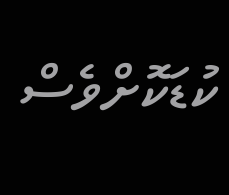ކުޑަކޮށްވެސް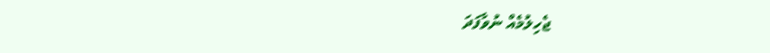ޖެހިލުމެއް ނުވާފަދަ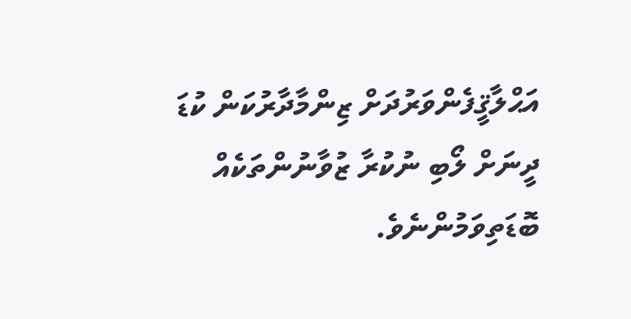އަޙްލާޤީފެންވަރުދަށް ޒިންމާދާރުކަން ކުޑަ ދީނަށް ލޯބި ނުކުރާ ޒުވާނުންތަކެއް ބޮޑަތިވަމުންނެވެ.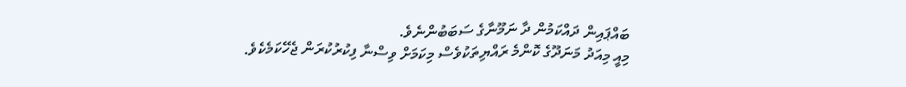ބައްޕައިން ދައްކަމުން ދާ ނަމޫނާގެ ސަބަބުންނެވެ.
މިއީ މިއަދު މަނަދޫގެ ކޮންމެ ރައްޔިތަކުވެސް މިކަމަށް ވިސްނާ ފިކުރުކުރަން ޖެހޭކަމެކެވެ.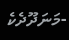-މަނަދޫދެކެ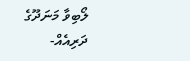ލޯބިވާ މަނަދޫގެ ދަރިއެއް-